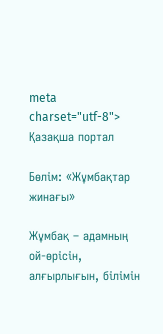meta charset="utf-8"> Қазақша портал

Бөлім: «Жұмбақтар жинағы»

Жұмбақ – адамның ой-өрісін, алғырлығын, білімін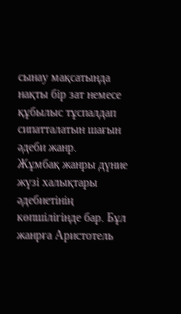сынау мақсатында нақты бір зат немесе құбылыс тұспалдап сипатталатын шағын әдеби жанр.
Жұмбақ жанры дүние жүзі халықтары әдебиетінің көпшілігінде бар. Бұл жанрға Аристотель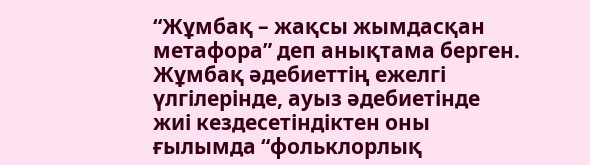“Жұмбақ – жақсы жымдасқан метафора” деп анықтама берген. Жұмбақ әдебиеттің ежелгі үлгілерінде, ауыз әдебиетінде жиі кездесетіндіктен оны ғылымда “фольклорлық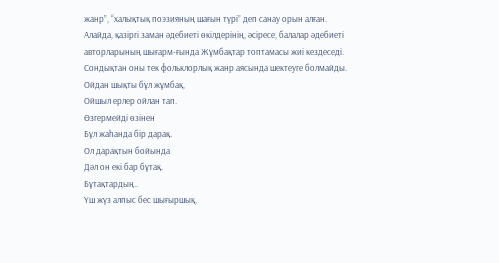жанр”, “халықтық поэзияның шағын түрі” деп санау орын алған. Алайда, қазіргі заман әдебиеті өкілдерінің, әсіресе, балалар әдебиеті авторларының шығарм-ғында Жұмбақтар топтамасы жиі кездеседі. Сондықтан оны тек фольклорлық жанр аясында шектеуге болмайды.
Ойдан шықты бұл жұмбақ,
Ойшыл ерлер ойлан тап.
Өзгермейді өзінен
Бұл жаһанда бір дарақ.
Ол дарақтын бойында
Дәл он екі бар бұтақ.
Бұтақтардың..
Үш жүз алпыс бес шығыршық,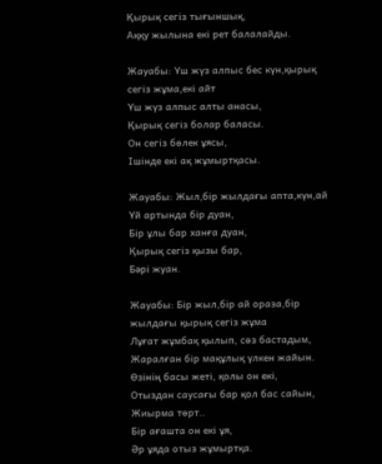Қырық сегіз тығыншық,
Аққу жылына екі рет балалайды.

Жауабы: Үш жүз алпыс бес күн,қырық сегіз жұма,екі айт
Үш жүз алпыс алты анасы,
Қырық сегіз болар баласы.
Он сегіз бөлек ұясы,
Ішінде екі ақ жұмыртқасы.

Жауабы: Жыл,бір жылдағы апта,күн,ай
Үй артында бір дуан,
Бір ұлы бар ханға дуан,
Қырық сегіз қызы бар,
Бәрі жуан.

Жауабы: Бір жыл,бір ай ораза,бір жылдағы қырық сегіз жұма
Лұғат жұмбақ қылып, сөз бастадым,
Жаралған бір мақұлық үлкен жайын.
Өзінің басы жеті, қолы он екі,
Отыздан саусағы бар қол бас сайын,
Жиырма төрт..
Бір ағашта он екі ұя,
Әр ұяда отыз жұмыртқа.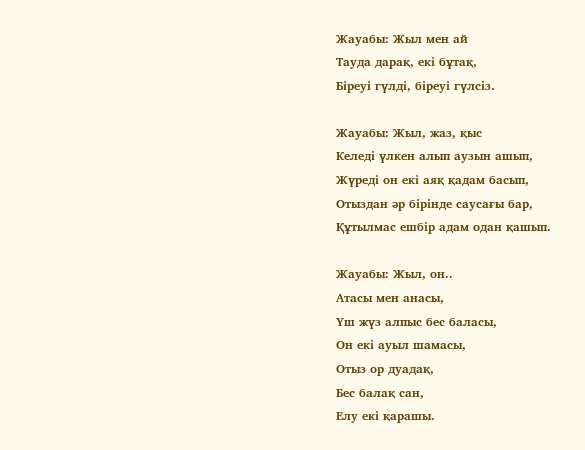Жауабы: Жыл мен ай
Тауда дарақ, екі бұтақ,
Біреуі гүлді, біреуі гүлсіз.

Жауабы: Жыл, жаз, қыс
Келеді үлкен алып аузын ашып,
Жүреді он екі аяқ қадам басып,
Отыздан әр бірінде саусағы бар,
Құтылмас ешбір адам одан қашып.

Жауабы: Жыл, он..
Атасы мен анасы,
Үш жүз алпыс бес баласы,
Он екі ауыл шамасы,
Отыз ор дуадақ,
Бес балақ сан,
Елу екі қарашы.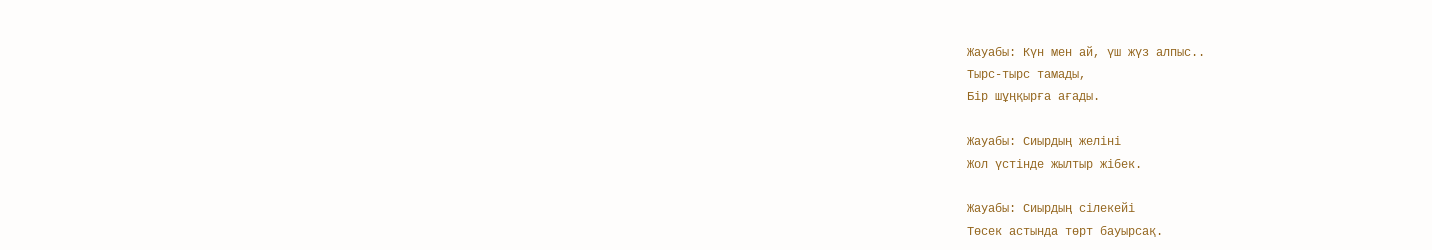Жауабы: Күн мен ай, үш жүз алпыс..
Тырс-тырс тамады,
Бір шұңқырға ағады.

Жауабы: Сиырдың желіні
Жол үстінде жылтыр жібек.

Жауабы: Сиырдың сілекейі
Төсек астында төрт бауырсақ.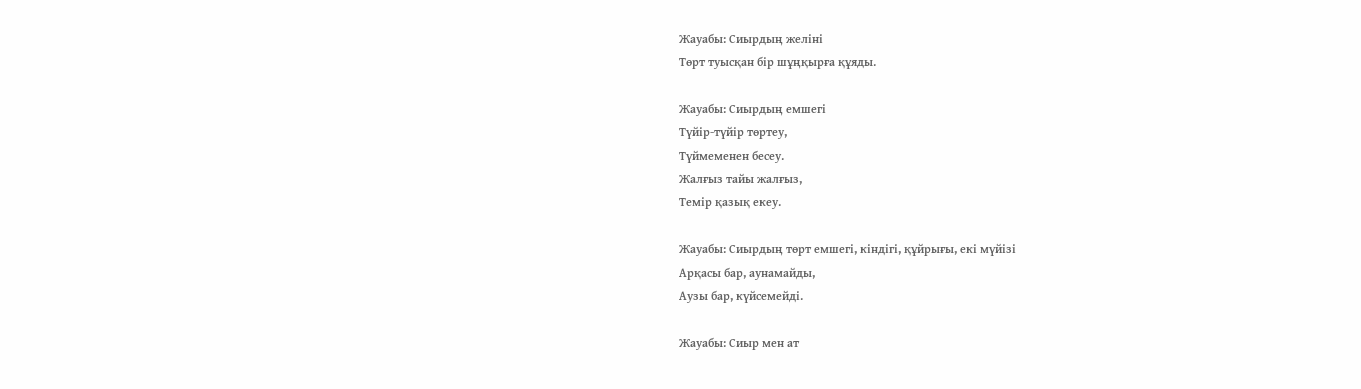Жауабы: Сиырдың желіні
Төрт туысқан бір шұңқырға құяды.

Жауабы: Сиырдың емшегі
Түйір-түйір төртеу,
Түймеменен бесеу.
Жалғыз тайы жалғыз,
Темір қазық екеу.

Жауабы: Сиырдың төрт емшегі, кіндігі, құйрығы, екі мүйізі
Арқасы бар, аунамайды,
Аузы бар, күйсемейді.

Жауабы: Сиыр мен ат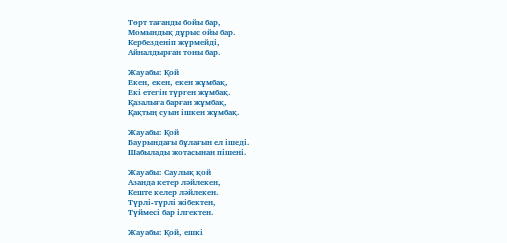Төрт тағанды бойы бар,
Момындық дұрыс ойы бар.
Кербезденіп жүрмейді,
Айналдырған тоны бар.

Жауабы: Қой
Екен, екен, екен жұмбақ,
Екі етегін түрген жұмбақ.
Қазалыға барған жұмбақ,
Қақтың суын ішкен жұмбақ.

Жауабы: Қой
Баурындағы бұлағын ел ішеді.
Шабылады жотасынан пішені.

Жауабы: Саулық қой
Азанда кетер ләйлекен,
Кеште келер ләйлекен.
Түрлі-түрлі жібектен,
Түймесі бар ілгектен.

Жауабы: Қой, ешкі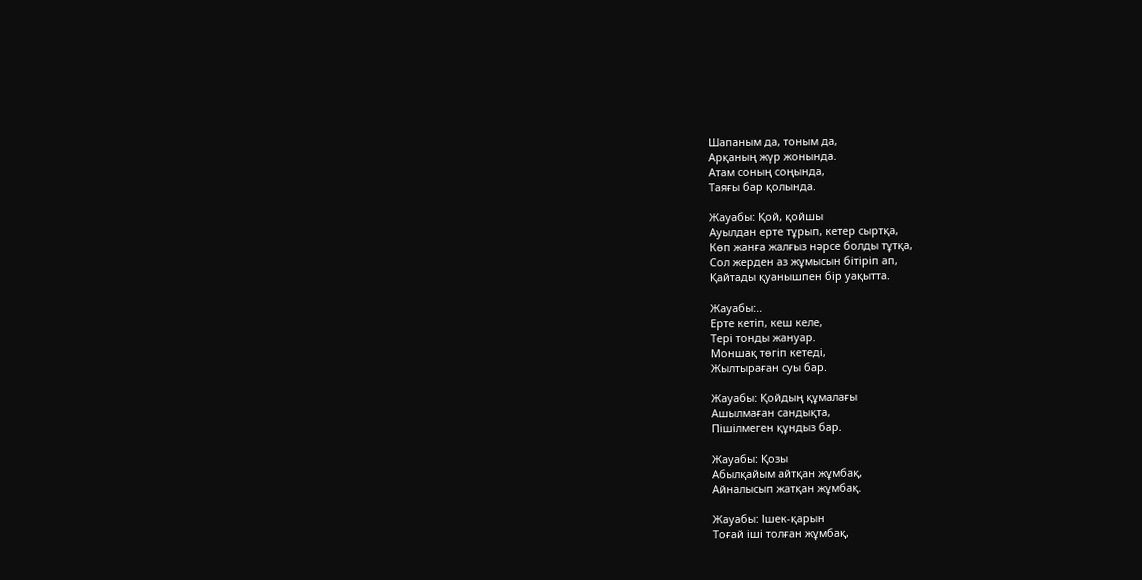Шапаным да, тоным да,
Арқаның жүр жонында.
Атам соның соңында,
Таяғы бар қолында.

Жауабы: Қой, қойшы
Ауылдан ерте тұрып, кетер сыртқа,
Көп жанға жалғыз нәрсе болды тұтқа,
Сол жерден аз жұмысын бітіріп ап,
Қайтады қуанышпен бір уақытта.

Жауабы:..
Ерте кетіп, кеш келе,
Тері тонды жануар.
Моншақ төгіп кетеді,
Жылтыраған суы бар.

Жауабы: Қойдың құмалағы
Ашылмаған сандықта,
Пішілмеген құндыз бар.

Жауабы: Қозы
Абылқайым айтқан жұмбақ,
Айналысып жатқан жұмбақ.

Жауабы: Ішек-қарын
Тоғай іші толған жұмбақ,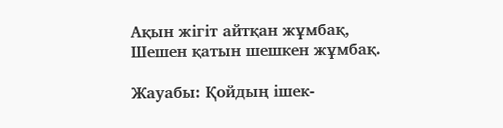Ақын жігіт айтқан жұмбақ,
Шешен қатын шешкен жұмбақ.

Жауабы: Қойдың ішек-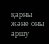қарны және оны аршу